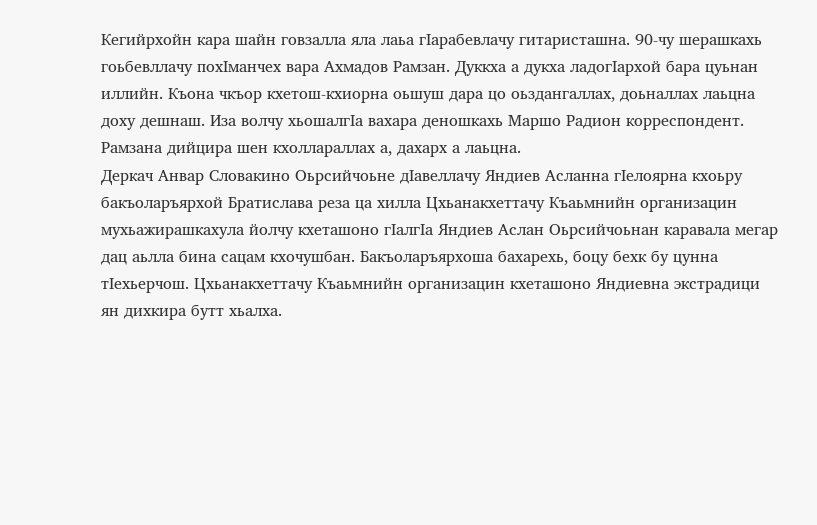Кегийрхойн кара шайн говзалла яла лаьа гIарабевлачу гитаристашна. 90-чу шерашкахь гоьбевллачу похIманчех вара Ахмадов Рамзан. Дуккха а дукха ладогIархой бара цуьнан иллийн. Къона чкъор кхетош-кхиорна оьшуш дара цо оьздангаллах, доьналлах лаьцна доху дешнаш. Иза волчу хьошалгIа вахара деношкахь Маршо Радион корреспондент. Рамзана дийцира шен кхоллараллах а, дахарх а лаьцна.
Деркач Анвар Словакино Оьрсийчоьне дIавеллачу Яндиев Асланна гIелоярна кхоьру бакъоларъярхой Братислава реза ца хилла Цхьанакхеттачу Къаьмнийн организацин мухьажирашкахула йолчу кхеташоно гIалгIа Яндиев Аслан Оьрсийчоьнан каравала мегар дац аьлла бина сацам кхочушбан. Бакъоларъярхоша бахарехь, боцу бехк бу цунна тIехьерчош. Цхьанакхеттачу Къаьмнийн организацин кхеташоно Яндиевна экстрадици ян дихкира бутт хьалха.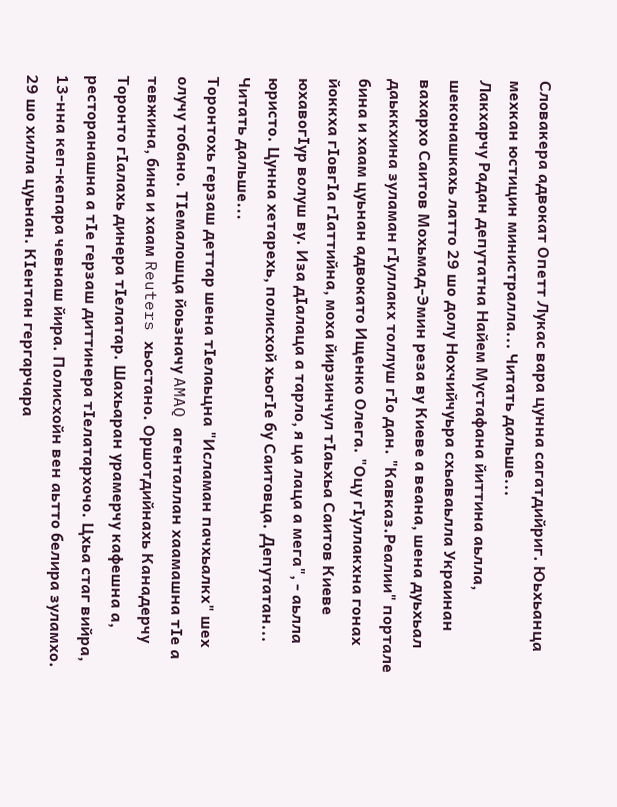Словакера адвокат Опетт Лукас вара цунна сагатдийриг. Юьхьанца мехкан юстицин министралла... Читать дальше...
Лакхарчу Радан депутатна Найем Мустафана йиттина аьлла, шеконашкахь латто 29 шо долу Нохчийчуьра схьаваьлла Украинан вахархо Саитов Мохьмад-Эмин реза ву Киеве а веана, шена дуьхьал даьккхина зуламан гIуллакх толлуш гIо дан. "Кавказ.Реалии" портале бина и хаам цуьнан адвокато Ищенко Олега. "Оцу гIуллакхна гонах йоккха гIовгIа гIаттийна, моха йирзинчул тIаьхьа Саитов Киеве юхавогIур волуш ву. Иза дIалаца а тарло, я ца лаца а мега", - аьлла юристо. Цунна хетарехь, полисхой хьогIе бу Саитовца. Депутатан... Читать дальше...
Торонтохь герзаш деттар шена тIелаьцна "Исламан пачхьалкх" шех олучу тобано. ТIемалошца йоьзначу AMAQ агенталлан хаамашна тIе а тевжина, бина и хаам Reuters хьостано. Оршотдийнахь Канадерчу Торонто гIалахь динера тIелатар. Шахьаран урамерчу кафешна а, ресторанашна а тIе герзаш диттинера тIелатархочо. Цхьа стаг вийра, 13-нна кеп-кепара чевнаш йира. Полисхойн вен аьтто белира зуламхо. 29 шо хилла цуьнан. КIентан гергарчара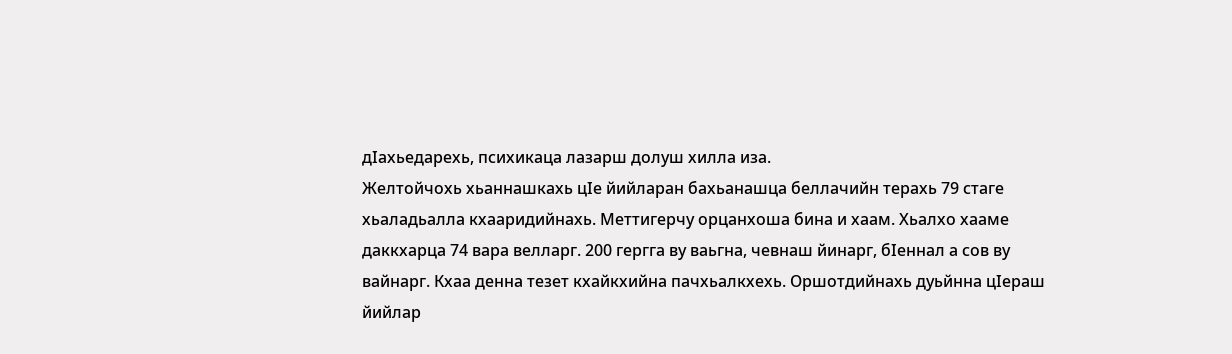дIахьедарехь, психикаца лазарш долуш хилла иза.
Желтойчохь хьаннашкахь цIе йийларан бахьанашца беллачийн терахь 79 стаге хьаладьалла кхааридийнахь. Меттигерчу орцанхоша бина и хаам. Хьалхо хааме даккхарца 74 вара велларг. 200 гергга ву ваьгна, чевнаш йинарг, бIеннал а сов ву вайнарг. Кхаа денна тезет кхайкхийна пачхьалкхехь. Оршотдийнахь дуьйнна цIераш йийлар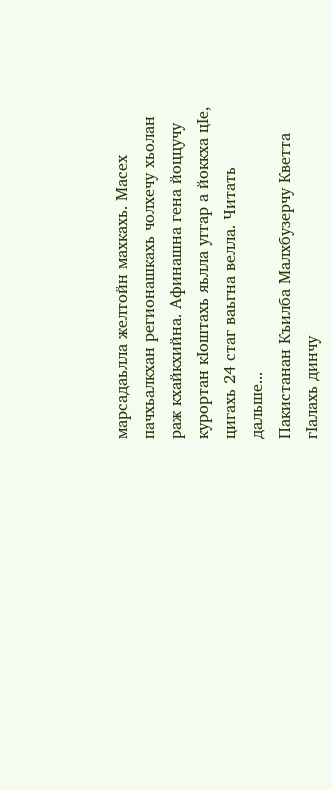марсадаьлла желтойн махкахь. Масех пачхьалкхан регионашкахь чолхечу хьолан раж кхайкхийна. Афинашна гена йоццучу курортан кIоштахь яьлла уггар а йоккха цIе, цигахь 24 стаг ваьгна велла. Читать дальше...
Пакистанан Къилба Малхбузерчу Кветта гIалахь динчу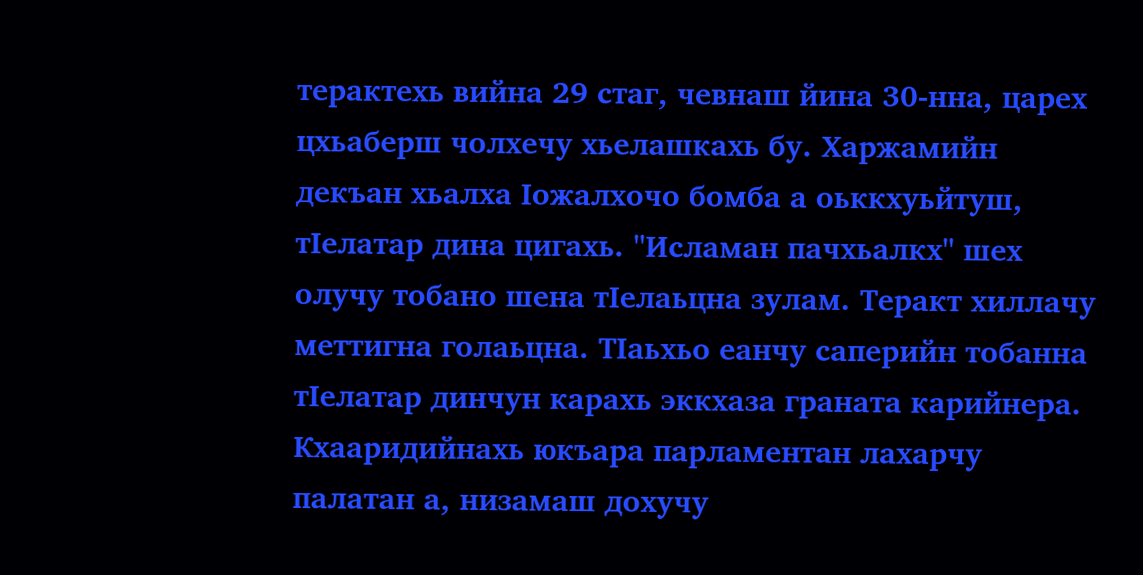терактехь вийна 29 стаг, чевнаш йина 30-нна, царех цхьаберш чолхечу хьелашкахь бу. Харжамийн декъан хьалха Iожалхочо бомба а оьккхуьйтуш, тIелатар дина цигахь. "Исламан пачхьалкх" шех олучу тобано шена тIелаьцна зулам. Теракт хиллачу меттигна голаьцна. ТIаьхьо еанчу саперийн тобанна тIелатар динчун карахь эккхаза граната карийнера. Кхааридийнахь юкъара парламентан лахарчу палатан а, низамаш дохучу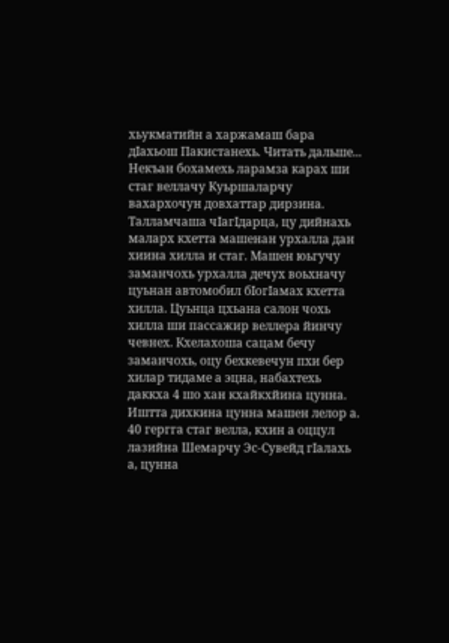хьукматийн а харжамаш бара дIахьош Пакистанехь. Читать дальше...
Некъан бохамехь ларамза карах ши стаг веллачу Куьршаларчу вахархочун довхаттар дирзина. Талламчаша чIагIдарца, цу дийнахь маларх кхетта машенан урхалла дан хиина хилла и стаг. Машен юьгучу заманчохь урхалла дечух воьхначу цуьнан автомобил бIогIамах кхетта хилла. Цуьнца цхьана салон чохь хилла ши пассажир веллера йинчу чевнех. Кхелахоша сацам бечу заманчохь, оцу бехкевечун пхи бер хилар тидаме а эцна, набахтехь даккха 4 шо хан кхайкхйина цунна. Иштта дихкина цунна машен лелор а.
40 гергга стаг велла, кхин а оццул лазийна Шемарчу Эс-Сувейд гIалахь а, цунна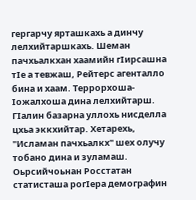гергарчу ярташкахь а динчу лелхийтаршкахь. Шеман пачхьалкхан хаамийн гIирсашна тIе а тевжаш, Рейтерс агенталло бина и хаам. Террорхоша-Iожалхоша дина лелхийтарш. ГIалин базарна уллохь нисделла цхьа эккхийтар. Хетарехь, "Исламан пачхьалкх" шех олучу тобано дина и зуламаш.
Оьрсийчоьнан Росстатан статисташа рогIера демографин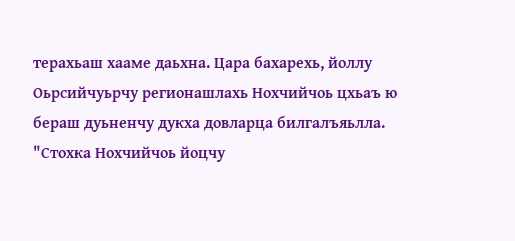терахьаш хааме даьхна. Цара бахарехь, йоллу Оьрсийчуьрчу регионашлахь Нохчийчоь цхьаъ ю бераш дуьненчу дукха довларца билгалъяьлла. "Стохка Нохчийчоь йоцчу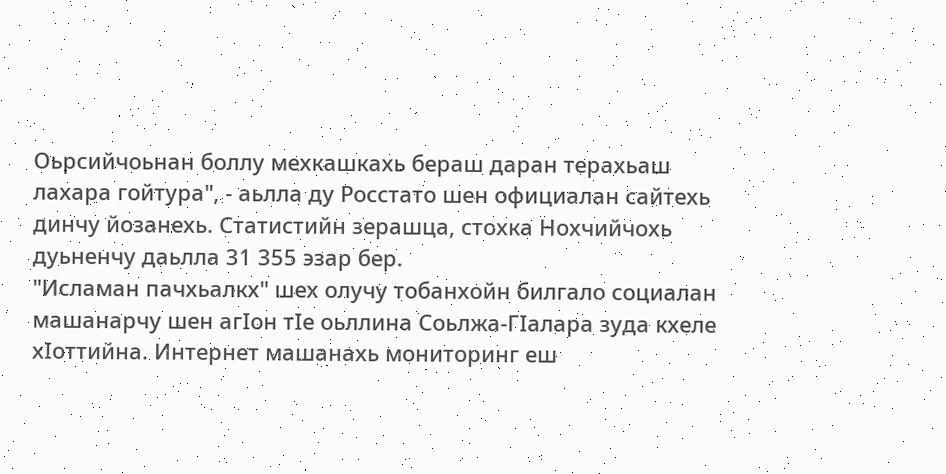Оьрсийчоьнан боллу мехкашкахь бераш даран терахьаш лахара гойтура", - аьлла ду Росстато шен официалан сайтехь динчу йозанехь. Статистийн зерашца, стохка Нохчийчохь дуьненчу даьлла 31 355 эзар бер.
"Исламан пачхьалкх" шех олучу тобанхойн билгало социалан машанарчу шен агIон тIе оьллина Соьлжа-ГIалара зуда кхеле хIоттийна. Интернет машанахь мониторинг еш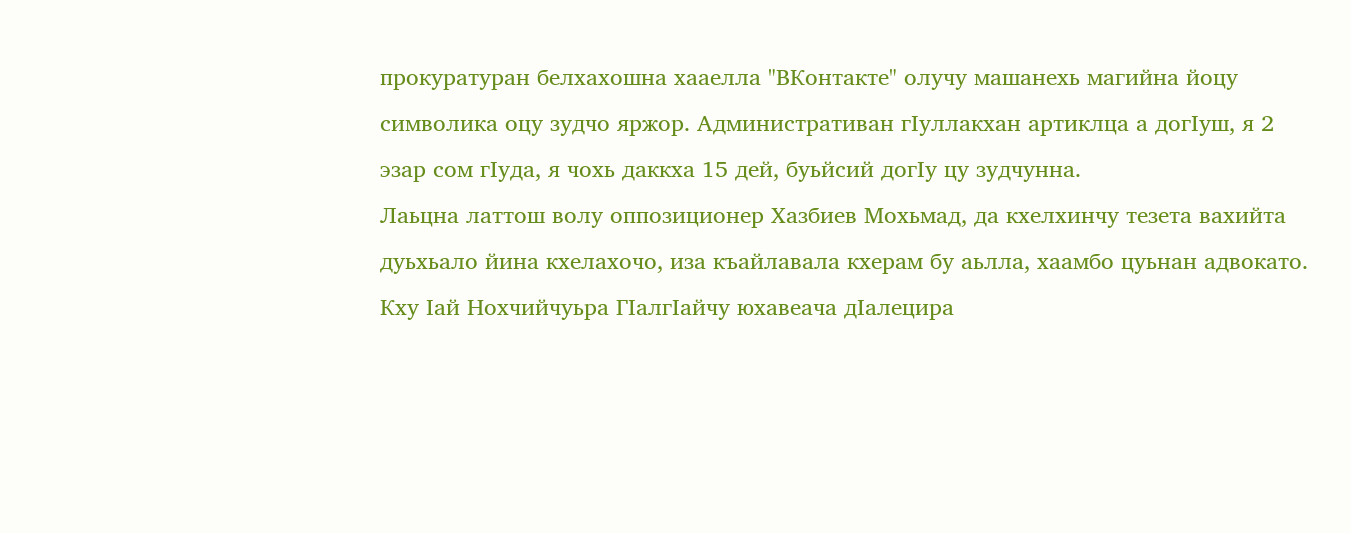прокуратуран белхахошна хааелла "ВКонтакте" олучу машанехь магийна йоцу символика оцу зудчо яржор. Административан гIуллакхан артиклца а догIуш, я 2 эзар сом гIуда, я чохь даккха 15 дей, буьйсий догIу цу зудчунна.
Лаьцна латтош волу оппозиционер Хазбиев Мохьмад, да кхелхинчу тезета вахийта дуьхьало йина кхелахочо, иза къайлавала кхерам бу аьлла, хаамбо цуьнан адвокато. Кху Iай Нохчийчуьра ГIалгIайчу юхавеача дIалецира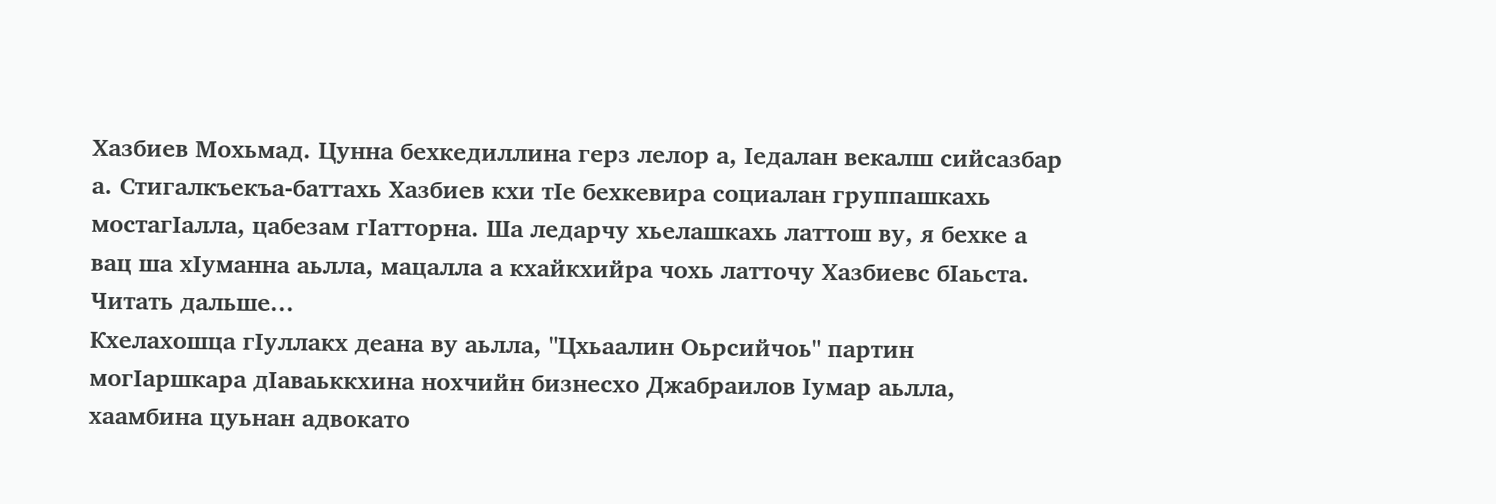Хазбиев Мохьмад. Цунна бехкедиллина герз лелор а, Iедалан векалш сийсазбар а. Стигалкъекъа-баттахь Хазбиев кхи тIе бехкевира социалан группашкахь мостагIалла, цабезам гIатторна. Ша ледарчу хьелашкахь латтош ву, я бехке а вац ша хIуманна аьлла, мацалла а кхайкхийра чохь латточу Хазбиевс бIаьста. Читать дальше...
Кхелахошца гIуллакх деана ву аьлла, "Цхьаалин Оьрсийчоь" партин могIаршкара дIаваьккхина нохчийн бизнесхо Джабраилов Iумар аьлла, хаамбина цуьнан адвокато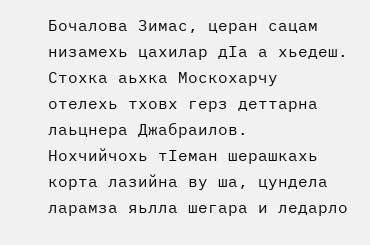Бочалова Зимас, церан сацам низамехь цахилар дIа а хьедеш. Стохка аьхка Москохарчу отелехь тховх герз деттарна лаьцнера Джабраилов. Нохчийчохь тIеман шерашкахь корта лазийна ву ша, цундела ларамза яьлла шегара и ледарло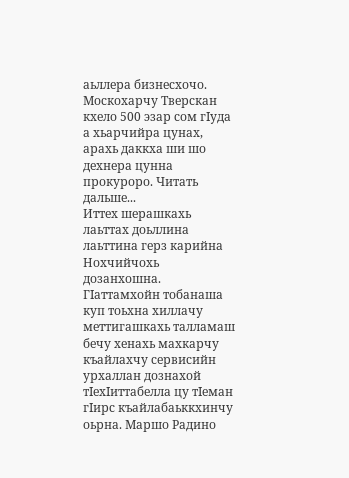аьллера бизнесхочо. Москохарчу Тверскан кхело 500 эзар сом гIуда а хьарчийра цунах, арахь даккха ши шо дехнера цунна прокуроро. Читать дальше...
Иттех шерашкахь лаьттах доьллина лаьттина герз карийна Нохчийчохь дозанхошна. ГIаттамхойн тобанаша куп тоьхна хиллачу меттигашкахь талламаш бечу хенахь махкарчу къайлахчу сервисийн урхаллан дознахой тIехIиттабелла цу тIеман гIирс къайлабаьккхинчу оьрна. Маршо Радино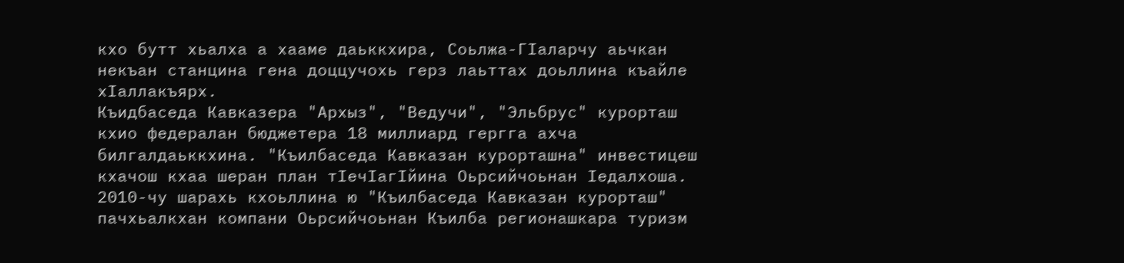кхо бутт хьалха а хааме даьккхира, Соьлжа-ГIаларчу аьчкан некъан станцина гена доццучохь герз лаьттах доьллина къайле хIаллакъярх.
Къидбаседа Кавказера "Архыз", "Ведучи", "Эльбрус" курорташ кхио федералан бюджетера 18 миллиард гергга ахча билгалдаьккхина. "Къилбаседа Кавказан курорташна" инвестицеш кхачош кхаа шеран план тIечIагIйина Оьрсийчоьнан Iедалхоша. 2010-чу шарахь кхоьллина ю "Къилбаседа Кавказан курорташ" пачхьалкхан компани Оьрсийчоьнан Къилба регионашкара туризм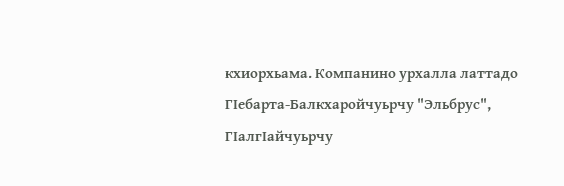кхиорхьама. Компанино урхалла латтадо ГIебарта-Балкхаройчуьрчу "Эльбрус", ГIалгIайчуьрчу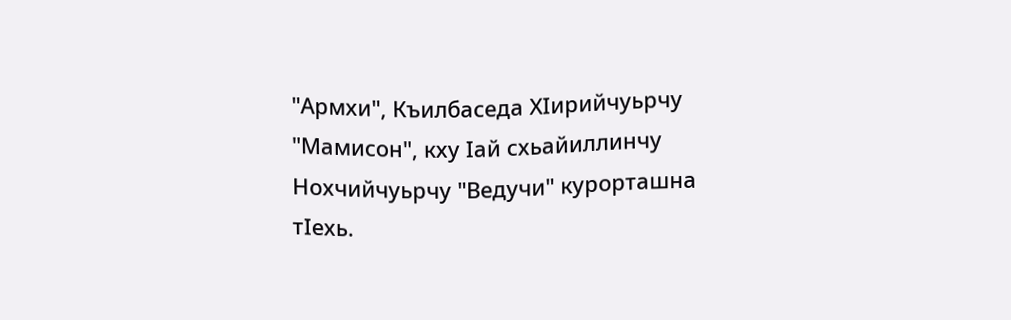"Армхи", Къилбаседа ХIирийчуьрчу "Мамисон", кху Iай схьайиллинчу Нохчийчуьрчу "Ведучи" курорташна тIехь.